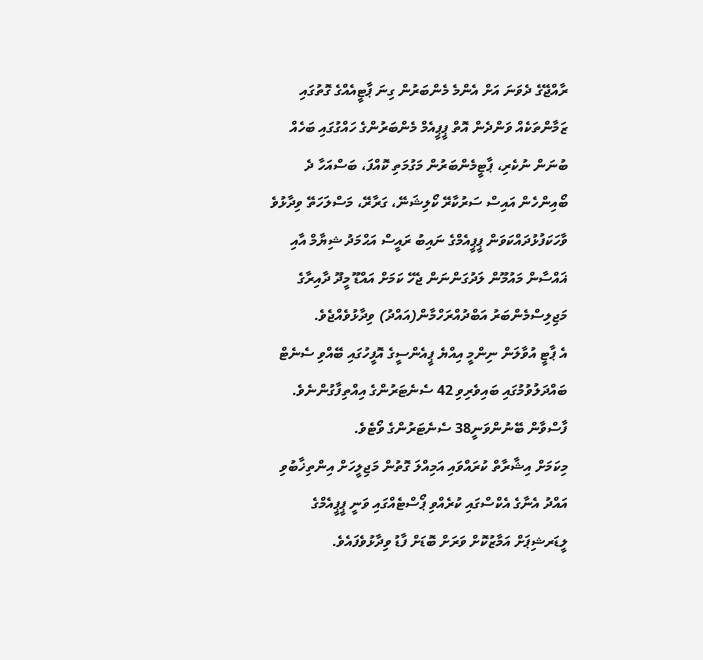ރާއްޖޭގެ ދެވަނަ އަށް އެންމެ މެންބަރުން ގިނަ ޕާޓީއެއްގެ ގޮތުގައި ޒަމާންތަކެއް ވަންދެން އޮތް ޕީޕީއެމް މެންބަރުންގެ ހައްގުގައި ބަހެއް ބުނަން ނުކެރި، ޕާޓީމެންބަރުން މަގުމަތި ކޮއްފަ، ބަސްއަހާ ދެ ބޯއިންހެން އައިސް ސަރުކާރޭ ކޯލިޝަނޭ، ގަރާރޭ، މަސްލަހަތޭ ވިދާޅުވެ ވާހަކަފުޅުދައްކަވަން ޕީޕީއެމްގެ ނައިބު ރައީސް އަޙްމަދު ޝިޔާމް އާއި ޣައްސާން މައުމޫން ލަދުގަންނަން ޖެހޭ ކަމަށް އައްޑޫ މީދޫ ދާއިރާގެ މަޖިލިސްމެންބަރު އަބްދުއްރަހްމާން(އައްދު) ވިދާޅުވެއްޖެވެ.
އެ ޕާޓީ އުވާލަން ނިންމީ އިއްޔެ ޕީއެންސީގެ އޮފީހުގައި ބޭއްވި ސެނެޓް ބައްދަލުވުމުގައި ބައިވެރިވި 42 ސެނެޓަރުންގެ އިއްތިފާގުންނެވެ. ފާސްވާން ބޭނުންވަނީ38 ސެނެޓަރުންގެ ވޯޓެވެ.
މިކަމަށް އިޝާރާތް ކުރައްވައި އަމިއްލަ ގޮތުން މަޖިލީހަށް އިންތިޚާބުވި އައްދު އެނާގެ އެކްސްގައި ކުރެއްވި ޕޯސްޓެއްގައި ވަނީ ޕީޕީއެމްގެ ލީޑަރޝިޕަށް އަމާޒުކޮށް ވަރަށް ބޮޑަށް ފާޑު ވިދާޅުވެފައެވެ.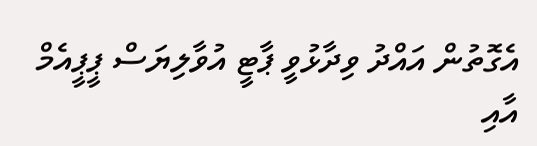އެގޮތުން އައްދު ވިދާޅުވީ ޕާޓީ އުވާލިޔަސް ޕީޕީއެމް އާއި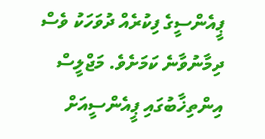ޕީއެންސީގެ ފިކުރެއް ދުވަހަކު ވެސް ދިމާނުވާނެ ކަމަށެވެ. މަޖްލީސް އިންތިޚާބުގައި ޕީއެންސީއަށް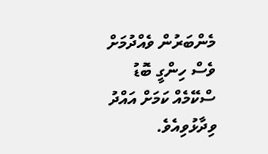މެންބަރުން ވެއްދުމަށް ވެސް ހިންގީ ބޮޑު ސްކޭމެއް ކަމަށް އައްދު ވިދާޅުވިއެވެ.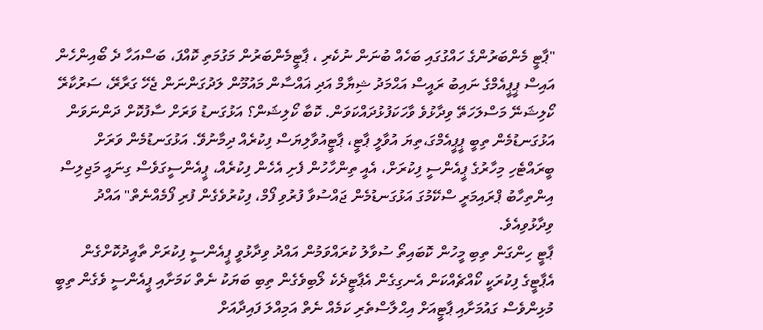"ޕާޓީ މެންބަރުންގެ ހައްގުގައި ބަހެއް ބުނަން ނުކެރި ، ޕާޓީމެންބަރުން މަގުމަތި ކޮއްފަ، ބަސްއަހާ ދެ ބޯއިންހެން އައިސް ޕީޕީއެމްގެ ނައިބު ރައީސް އަޙްމަދު ޝިޔާމް އަދި ޣައްސާން މައުމޫން ލަދުގަންނަން ޖެހޭ ގަރާރޭ، ސަރުކާރޭ ކޯލިޝަނޭ މަސްލަހަތޭ ވިދާޅުވެ ވާހަކަފުޅުދައްކަވަން. ކޮބާ ކޯލިޝަން؟ އަޅުގަނޑު ވަރަށް ސާފުކޮށް ދަންނަވަން އަޅުގަނޑުމެން ތިބީ ޕީޕީއެމްގަ،ތިޔަ އުވާލީ ޕާޓީ، ޕާޓީއުވާލިޔަސް ފިކުރެއް ދިމާނުވޭ. އަޅުގަނޑުމެން ވަރަށް ބީރައްޓެހި މިހާރުގެ ޕީއެންސީ ފިކުރަށް، އެއީ ތިންހާހުން ފެށި އެހެން ފިކުރެއް، ޕީއެންސީގަވެސް ގިނައީ މަޖިލިސް އިންތިހާބު ޕްރައިމަރީ ސްކޭމުގަ އަޅުގަނޑުމެން ޖައްސުވާ ފުރުވި ފޯމް، ފިކުރުވެގެން ފުރި ފޯމެއްނެތް" އައްދު ވިދާޅުވިއެވެ.
ޕާޓީ ހިންގަން ތިބި މީހުން ކޮބައިތޯ ސުވާލު ކުރައްވަމުން އައްދު ވިދާޅުވީ ޕީއެންސީ ފިކުރަށް ތާއީދުކޮށްގެން އެޕާޓީގެ ފިކުރަކީ ކޯއްޗެއްކަން އެނގިގެން އެޕާޓީދެކެ ލޯބިވެގެން ތިބި ބަޔަކު ނެތް ކަމަށާއި ޕީއެންސީ ވެގެން ތިބީ މުޅިންވެސް ގައުމަށާއި ޕާޓީއަށް އިޙްލާސްތެރި ކަމެއް ނެތް އަމިއްލަ ފައިދާއަށް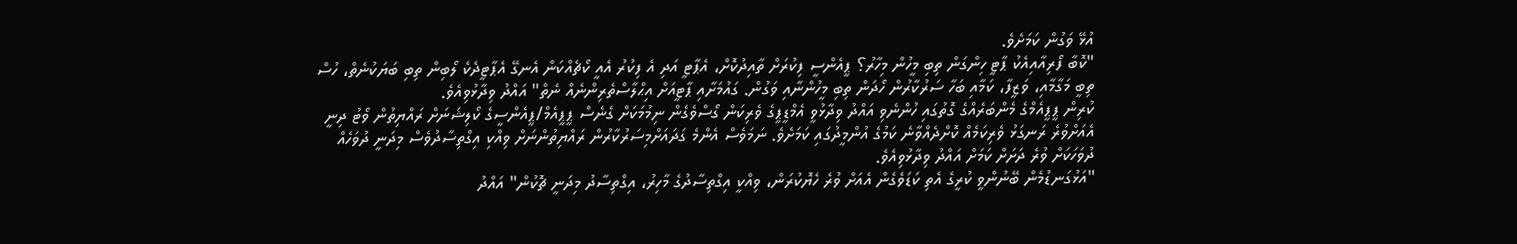އުޅޭ ވަގުން ކަމަށެވެ.
"ކޮބާ ފޯރިއާއިއެކު ޕާޓީ ހިންގަން ތިބި މީހުން މިހާރު؟ ޕީއެންސީ ފިކުރަށް ތާއިދުކޮށް، އެޕާޓީ އަދި އެ ފިކުރު އެއީ ކޯޗެއްކަން އެނގޭ އެޕާޓީދެކެ ލޯބިން ތިބި ބަޔަކުނެތް، ހުސް ތިބީ މަގާމާއި، ވަޒީފާ، ކަމާއި ބަހާ ސަރުކާރުން ހޯދަން ތިބި މީހުންނާއި ވަގުން. ގައުމަށާއި ޕާޓީއަށް އިޙްލާސްތެރިންނެއް ނެތް" އައްދު ވިދާޅުވިއެވެ.
ކުރިން ޕީޕީއެމްގެ މެންބަރެއްގެ ގޮތުގައި ހުންނެވި އައްދު ވިދާޅުވީ އެމްޑީޕީގެ ވެރިކަން ގޯސްވެގެން ނިމުމަކަށް ގެނެސް ޕީޕީއެމް/ޕީއެންސީގެ ކޯލިޝަނަށް ރައްޔިތުން ވޯޓު ދިނީ އެއަށްވުރެ ރަނގަޅު ވެރިކަމެއް ކޮށްދެއްވާނެ ކަމުގެ އުންމީދުގައި ކަމަށެވެ. ނަމަވެސް އެންމެ ގަދައަށްމިސަރުކާރުން ރައްޔިތުންނަށް ވިއްކި އިގްތިސާދުވެސް މިދަނީ ދުވަހެއް ދުވަހަކަށް ވުރެ ދަށަށް ކަމަށް އައްދު ވިދާޅުވިއެވެ.
"އަޅުގަނޑުމެން ބޭނުންވީ ކުރީގެ އެތި ކަޑަވެގެން އެއަށް ވުރެ ހެޔޮކުރަން، ވިއްކީ އިގްތިސާދުގެ މާހިރު، އިގްތިސާދު މިދަނީ ޗޮކުން" އައްދު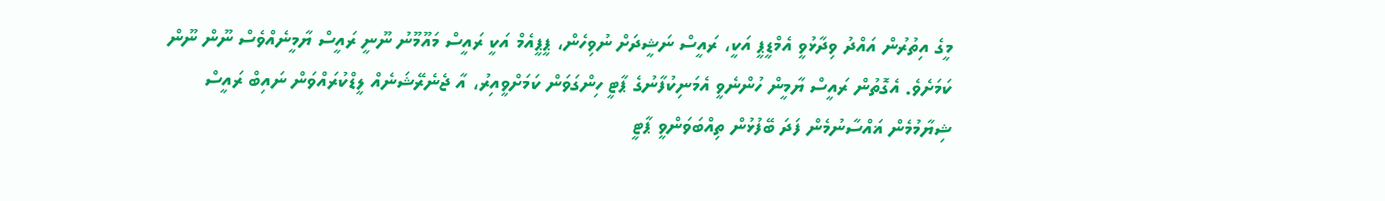މީގެ އިތުރުން އައްދު ވިދާޅުވީ އެމްޑީޕީ އަކީ، ރައީސް ނަޝީދަށް ނުވިހެން، ޕީޕީއެމް އަކީ ރައީސް މައޫމޫނު ނޫނީ ރައީސް ޔާމީނެއްވެސް ނޫން ނޫން ކަމަށެވެ. އެގޮތުން ރައީސް ޔާމީން ހުންނެވީ އެމަނިކުފާނުގެ ޕާޓީ ހިންގަވަން ކަމަށްވީއިރު، އާ ޖެނެރޭޝަނެއް ލީޑްކުރައްވަން ނައިބް ރައީސް ޝިޔާމުމެން ޣައްސާނުމެން ފަދަ ބޭފުޅުން ތިއްބަވަންވީ ޕާޓީ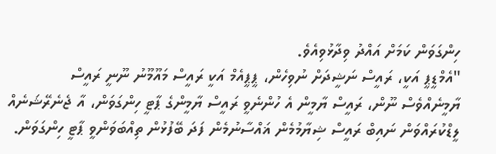ހިންގަވަން ކަމަށް އައްދު ވިދާޅުވިއެވެ.
"އެމްޑީޕީ އަކީ، ރައީސް ނަޝީދަށް ނުވިހެން، ޕީޕީއެމް އަކީ ރައީސް މައޫމޫނު ނޫނީ ރައީސް ޔާމީނެއްވެސް ނޫން، ރައީސް ޔާމީން އެ ހުންނެވީ ރައީސް ޔާމީންގެ ޕާޓީ ހިންގަވަން، އާ ޖެނެރޭޝަނެއް ލީޑްކުރައްވަން ނައިބް ރައީސް ޝިޔާމުމެން ޣައްސާނުމެން ފަދަ ބޭފުޅުން ތިއްބަވަންވީ ޕާޓީ ހިންގަވަން.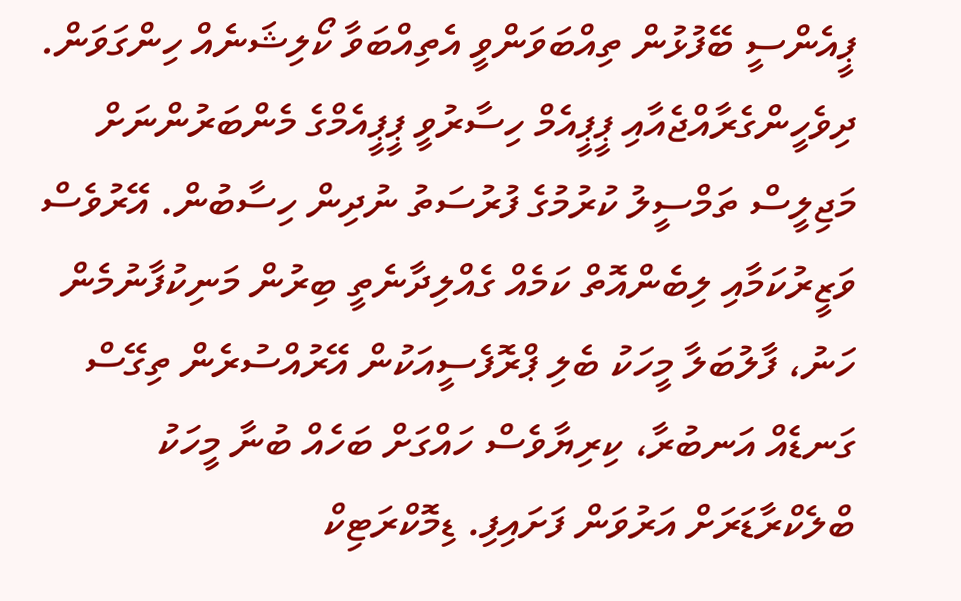ޕީއެންސީ ބޭފުޅުން ތިއްބަވަންވީ އެތިއްބަވާ ކޯލިޝަނެއް ހިންގަވަން. ދިވެހީންގެރާއްޖެއާއި ޕީޕީއެމް ހިސާރުވީ ޕީޕީއެމްގެ މެންބަރުންނަށް މަޖިލީސް ތަމްސީލު ކުރުމުގެ ފުރުސަތު ނުދިން ހިސާބުން. އޭރުވެސް ވަޒީރުކަމާއި ލިބެންއޮތް ކަމެއް ގެއްލިދާނެތީ ބިރުން މަނިކުފާނުމެން ހަނު، ފާލުބަލާ މީހަކު ބެލި ޕްރޮފެސީއަކުން އޭރުއްސުރެން ތިގޭސް ގަނޑެއް އަނބުރާ، ކިރިޔާވެސް ހައްގަށް ބަހެއް ބުނާ މީހަކު ބްލެކްރާޑަރަށް އަރުވަން ފަށައިފި. ޑިމޮކްރަޓިކް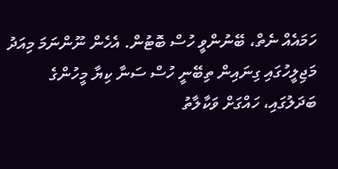ހަމައެއް ނެތް، ބޭނުންވީ ހުސް ބޮޓުން. އެހެން ނޫންނަމަ މިއަދު މަޖިލީހުގައި ގިނައިން ތިބޭނީ ހުސް ސަނާ ކިޔާ މީހުންގެ ބަދަލުގައި، ހައްގަށް ވަކާލާތު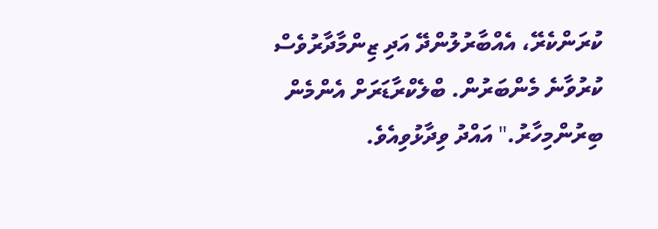ކުރަންކެރޭ، އެއްބާރުލުންދޭ އަދި ޒިންމާދާރުވެސް ކުރުވާނެ މެންބަރުން. ބްލެކްރާޑަރަށް އެންމެން ބިރުންމިހާރު." އައްދު ވިދާޅުވިއެވެ.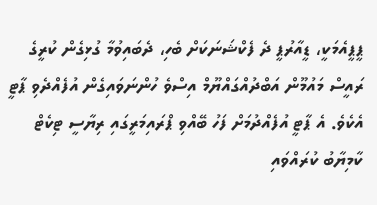ޕީޕީއެމަކީ، ޑީއާރުޕީ ދެ ފެކްޝަނަކަށް ބެހި، ދެބައިވުމާ ގުޅިގެން ކުރީގެ ރައީސް މައުމޫން އަބްދުއްގައްޔޫމް އިސްވެ ހުންނަވައިގެން އުފެއްދެވި ޕާޓީ އެކެވެ. އެ ޕާޓީ އުފެއްދުމަށް ފަހު ބޭއްވި ޕްރައިމަރީގައި ރިޔާސީ ޓިކެޓް ކާމިޔާބު ކުރައްވައި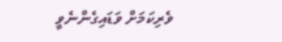ވެރިކަމަށް ވަޑައިގެންނެވީ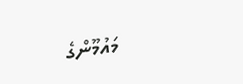މައުމޫންގެ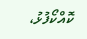ކޮއްކޯފުޅު،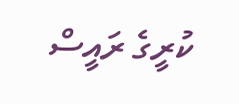ކުރީގެ ރައީސް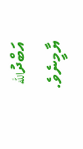އަބްދުالله ޔާމީނެވެ.